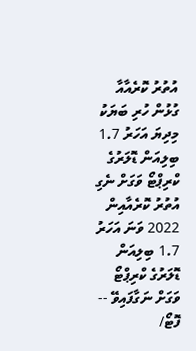އުތުރު ކޮރެއާއާ ގުޅުން ހުރި ބަޔަކު މިދިޔަ އަހަރު 1.7 ބިލިއަން ޑޮލަރުގެ ކްރިޕްޓޯ ވަގަށް ނެގި
އުތުރު ކޮރެއާއިން 2022 ވަނަ އަހަރު 1.7 ބިލިއަން ޑޮލަރުގެ ކްރިޕްޓޯ ވަގަށް ނަގާފައިވޭ -- ފޮޓޯ/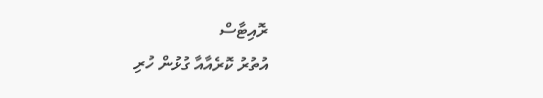ރޮއިޓާސް
އުތުރު ކޮރެއާއާ ގުޅުން ހުރި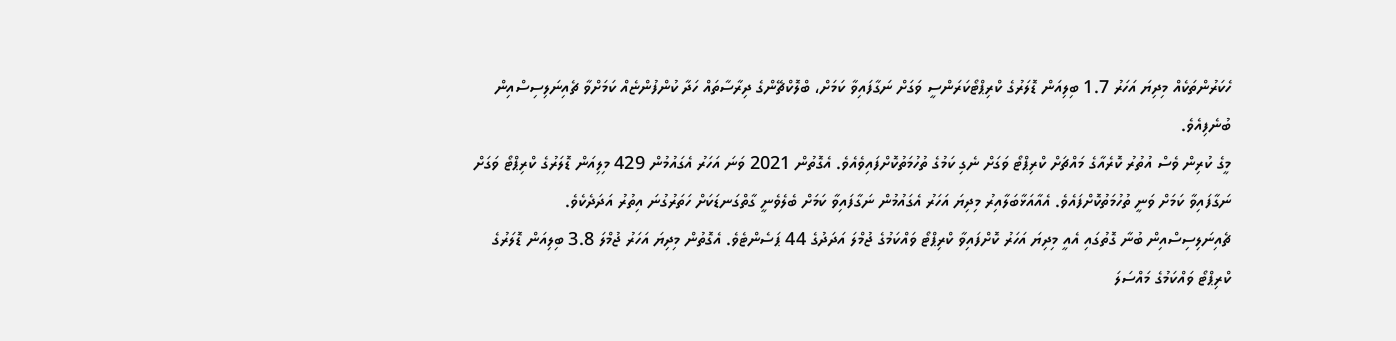ހެކަރުންތަކެއް މިދިޔަ އަހަރު 1.7 ބިލިއަން ޑޮލަރުގެ ކްރިޕްޓޯކަރަންސީ ވަގަށް ނަގާފައިވާ ކަމަށް، ބްލޮކްޗޭންގެ ދިރާސާތައް ހަދާ ކުންފުންޏެއް ކަމަށްވާ ޗެއިނަލިސިސްއިން ބުނެފިއެވެ.
މީގެ ކުރިން ވެސް އުތުރު ކޮރެއާގެ މައްޗަށް ކްރިޕްޓޯ ވަގަށް ނެގި ކަމުގެ ތުހުމަތުކޮށްފައިވެއެވެ. އެގޮތުން 2021 ވަނަ އަހަރު އެގައުމުން 429 މިލިއަން ޑޮލަރުގެ ކްރިޕްޓޯ ވަގަށް ނަގާފައިވާ ކަމަށް ވަނީ ތުހުމަތުކޮށްފައެވެ. އެއާއަޅާބަލާއިރު މިދިޔަ އަހަރު އެގައުމުން ނަގާފައިވާ ކަމަށް ބެލެވެނީ ގާތްގަނޑަކަށް ހަތަރުގުނަ އިތުރު އަދަދެކެވެ.
ޗެއިނަލިސިސްއިން ބުނާ ގޮތުގައި އެއީ މިދިޔަ އަހަރު ކޮށްފައިވާ ކްރިޕްޓޯ ވައްކަމުގެ ޖުމްލަ އަދަދުގެ 44 ޕަސެންޓެވެ. އެގޮތުން މިދިޔަ އަހަރު ޖުމްލަ 3.8 ބިލިއަން ޑޮލަރުގެ ކްރިޕްޓޯ ވައްކަމުގެ މައްސަލަ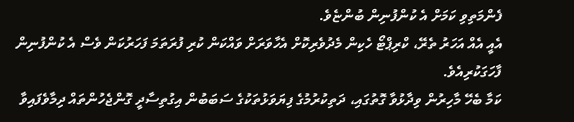ފެންމަތިވި ކަމަށް އެ ކުންފުނިން ބުންޏެވެ.
އެއީ އެއް އަހަރު ތެރޭ، ކްރިޕްޓޯ ހެކިން މެދުވެރިކޮށް އެހާވަރަށް ވައްކަން ކުރި ފުރަތަމަ ފަހަރުކަން ވެސް އެ ކުންފުނިން ފާހަގަކުރިއެވެ.
ކަމާ ބެހޭ މާހިރުން ވިދާޅުވާ ގޮތުގައި، ދަތިކުރުމުގެ ފިޔަވަޅުތަކުގެ ސަބަބުން އިގުތިސާދީ ގޮންޖެހުންތައް ދިމާވެފައިވާ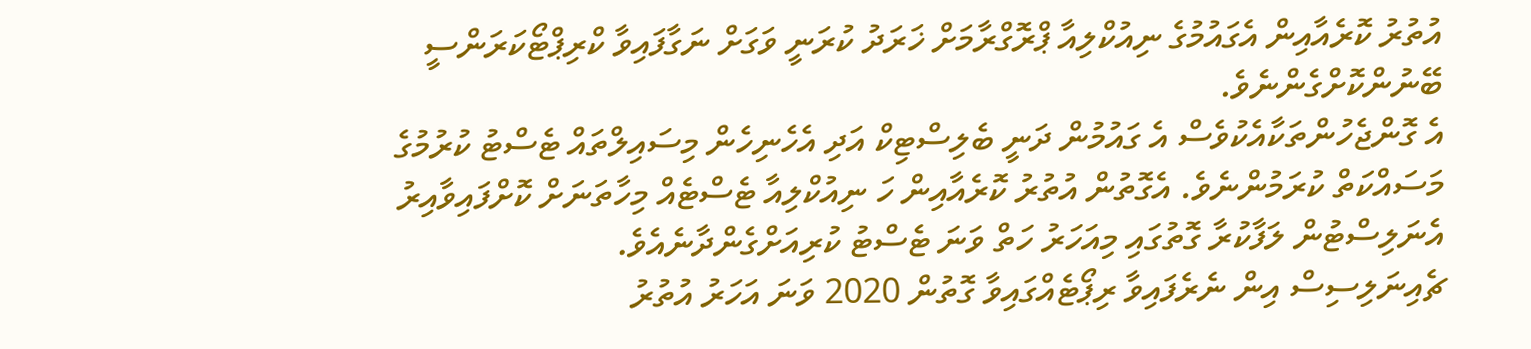އުތުރު ކޮރެއާއިން އެގައުމުގެ ނިއުކްލިއާ ޕްރޮގްރާމަށް ޚަރަދު ކުރަނީ ވަގަށް ނަގާފައިވާ ކްރިޕްޓޯކަރަންސީ ބޭނުންކޮށްގެންނެވެ.
އެ ގޮންޖެހުންތަކާއެކުވެސް އެ ގައުމުން ދަނީ ބެލިސްޓިކް އަދި އެހެނިހެން މިސައިލްތައް ޓެސްޓު ކުރުމުގެ މަސައްކަތް ކުރަމުންނެވެ. އެގޮތުން އުތުރު ކޮރެއާއިން ހަ ނިއުކްލިއާ ޓެސްޓެއް މިހާތަނަށް ކޮށްފައިވާއިރު އެނަލިސްޓުން ލަފާކުރާ ގޮތުގައި މިއަހަރު ހަތް ވަނަ ޓެސްޓު ކުރިއަށްގެންދާނެއެވެ.
ޗެއިނަލިސިސް އިން ނެރެފައިވާ ރިޕޯޓެއްގައިވާ ގޮތުން 2020 ވަނަ އަހަރު އުތުރު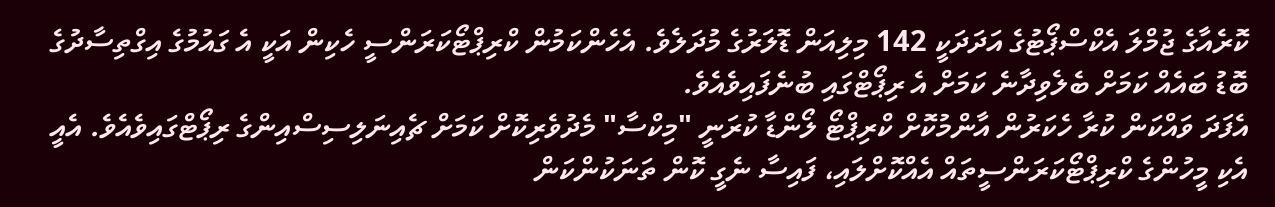ކޮރެއާގެ ޖުމްލަ އެކްސްޕޯޓުގެ އަދަދަކީ 142 މިލިއަން ޑޮލަރުގެ މުދަލެވެ. އެހެންކަމުން ކްރިޕްޓޯކަރަންސީ ހެކިން އަކީ އެ ގައުމުގެ އިގްތިސާދުގެ ބޮޑު ބައެއް ކަމަށް ބެލެވިދާނެ ކަމަށް އެ ރިޕޯޓްގައި ބުނެފައިވެއެވެ.
އެފަދަ ވައްކަން ކުރާ ހެކަރުން އާންމުކޮށް ކްރިޕްޓޯ ލޯންޑާ ކުރަނީ "މިކްސާ" މެދުވެރިކޮށް ކަމަށް ޗެއިނަލިސިސްއިންގެ ރިޕޯޓްގައިވެއެވެ. އެއީ އެކި މީހުންގެ ކްރިޕްޓޯކަރަންސީތައް އެއްކޮށްލައި، ފައިސާ ނެގީ ކޮން ތަނަކުންކަން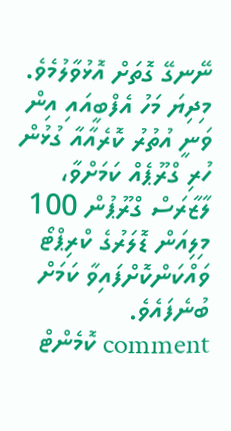ނޭނގޭ ގޮތަށް އޮޅުވާލުމެވެ.
މިދިޔަ މަހު އެފްބީއައި އިން ވަނީ އުތުރު ކޮރެއާއާ ގުޅުން ހުރި ގްރޫޕެއް ކަމަށްވާ، ލާޒާރަސް ގްރޫޕުން 100 މިލިއަން ޑޮލަރުގެ ކްރިޕްޓޯ ވައްކަންކޮށްފައިވާ ކަމަށް ބުނެފައެވެ.
comment ކޮމެންޓް